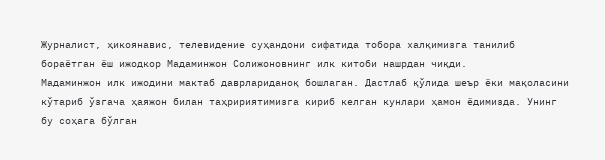Журналист, ҳикоянавис, телевидение суҳандони сифатида тобора халқимизга танилиб бораётган ёш ижодкор Мадаминжон Солижоновнинг илк китоби нашрдан чиқди.
Мадаминжон илк ижодини мактаб даврлариданоқ бошлаган. Дастлаб қўлида шеър ёки мақоласини кўтариб ўзгача ҳаяжон билан таҳририятимизга кириб келган кунлари ҳамон ёдимизда. Унинг бу соҳага бўлган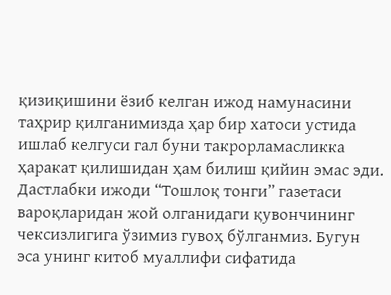қизиқишини ёзиб келган ижод намунасини таҳрир қилганимизда ҳар бир хатоси устида ишлаб келгуси гал буни такрорламасликка ҳаракат қилишидан ҳам билиш қийин эмас эди. Дастлабки ижоди “Тошлоқ тонги” газетаси вароқларидан жой олганидаги қувончининг чексизлигига ўзимиз гувоҳ бўлганмиз. Бугун эса унинг китоб муаллифи сифатида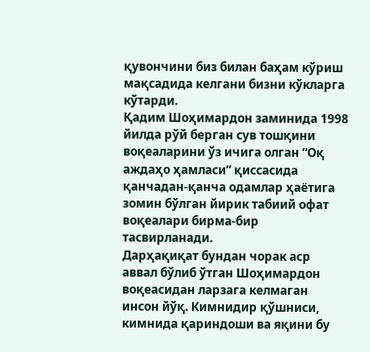қувончини биз билан баҳам кўриш мақсадида келгани бизни кўкларга кўтарди.
Қадим Шоҳимардон заминида 1998 йилда рўй берган сув тошқини воқеаларини ўз ичига олган “Оқ аждаҳо ҳамласи” қиссасида қанчадан-қанча одамлар ҳаётига зомин бўлган йирик табиий офат воқеалари бирма-бир тасвирланади.
Дарҳақиқат бундан чорак аср аввал бўлиб ўтган Шоҳимардон воқеасидан ларзага келмаган инсон йўқ. Кимнидир қўшниси, кимнида қариндоши ва яқини бу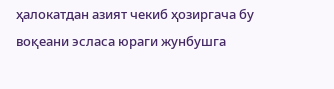ҳалокатдан азият чекиб ҳозиргача бу воқеани эсласа юраги жунбушга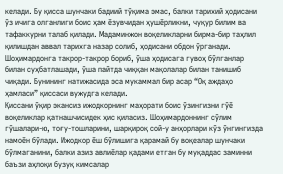келади. Бу қисса шунчаки бадиий тўқима эмас, балки тарихий ҳодисани ўз ичига олганлиги боис ҳам ёзувчидан ҳушёрликни, чуқур билим ва тафаккурни талаб қилади. Мадаминжон воқеликларни бирма-бир таҳлил қилишдан аввал тарихга назар солиб, ҳодисани обдон ўрганади. Шоҳимардонга такрор-такрор бориб, ўша ҳодисага гувоҳ бўлганлар билан суҳбатлашади, ўша пайтда чиққан мақолалар билан танишиб чиқади. Бунининг натижасида эса мукаммал бир асар “Оқ аждаҳо ҳамласи” қиссаси вужудга келади.
Қиссани ўқир экансиз ижодкорнинг маҳорати боис ўзингизни гўё воқеликлар қатнашчисидек ҳис қиласиз. Шоҳимардоннинг сўлим гўшалари-ю, тоғу-тошларини, шарқироқ сой-у анҳорлари кўз ўнгингизда намоён бўлади. Ижодкор ёш бўлишига қарамай бу воқеалар шунчаки бўлмаганини, балки азиз авлиёлар қадами етган бу муқаддас заминни баъзи аҳлоқи бузуқ кимсалар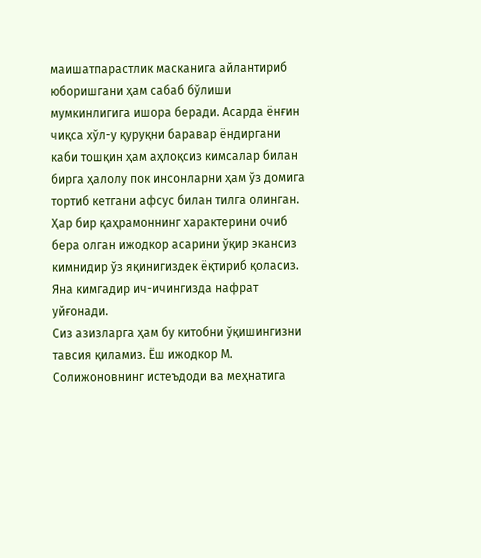маишатпарастлик масканига айлантириб юборишгани ҳам сабаб бўлиши мумкинлигига ишора беради. Асарда ёнғин чиқса хўл-у қуруқни баравар ёндиргани каби тошқин ҳам аҳлоқсиз кимсалар билан бирга ҳалолу пок инсонларни ҳам ўз домига тортиб кетгани афсус билан тилга олинган. Ҳар бир қаҳрамоннинг характерини очиб бера олган ижодкор асарини ўқир экансиз кимнидир ўз яқинигиздек ёқтириб қоласиз. Яна кимгадир ич-ичингизда нафрат уйғонади.
Сиз азизларга ҳам бу китобни ўқишингизни тавсия қиламиз. Ёш ижодкор М. Солижоновнинг истеъдоди ва меҳнатига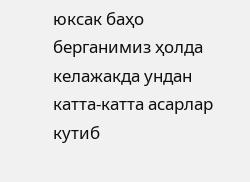юксак баҳо берганимиз ҳолда келажакда ундан катта-катта асарлар кутиб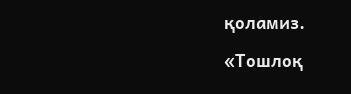қоламиз.

«Тошлоқ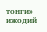тонги» ижодий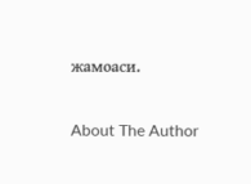жамоаси.

About The Author